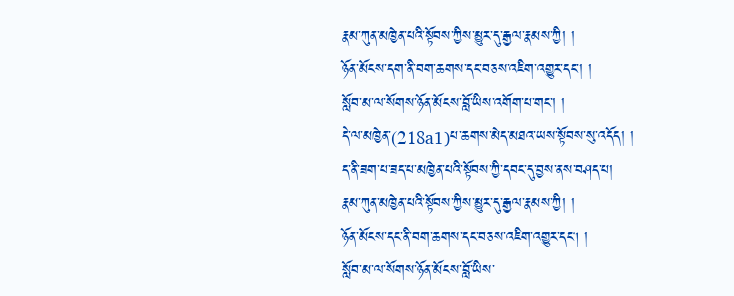རྣམ་ཀུན་མཁྱེན་པའི་སྟོབས་ཀྱིས་མྱུར་དུ་རྒྱལ་རྣམས་ཀྱི། །
ཉོན་མོངས་དག་ནི་བག་ཆགས་དང་བཅས་འཇིག་འགྱུར་དང་། །
སློབ་མ་ལ་སོགས་ཉོན་མོངས་བློ་ཡིས་འགོག་པ་གང་། །
དེ་ལ་མཁྱེན་(218a1)པ་ཆགས་མེད་མཐའ་ཡས་སྟོབས་སུ་འདོད། །
ད་ནི་ཟག་པ་ཟད་པ་མཁྱེན་པའི་སྟོབས་ཀྱི་དབང་དུ་བྱས་ནས་བཤད་པ།
རྣམ་ཀུན་མཁྱེན་པའི་སྟོབས་ཀྱིས་མྱུར་དུ་རྒྱལ་རྣམས་ཀྱི། །
ཉོན་མོངས་དང་ནི་བག་ཆགས་དང་བཅས་འཇིག་འགྱུར་དང། །
སློབ་མ་ལ་སོགས་ཉོན་མོངས་བློ་ཡིས་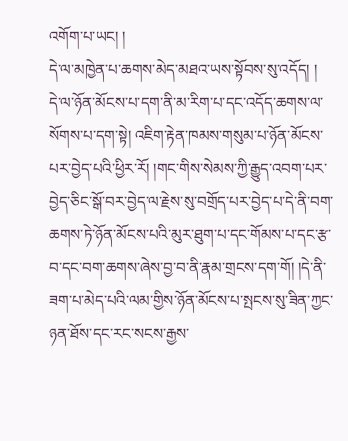འགོག་པ་ཡང། །
དེ་ལ་མཁྱེན་པ་ཆགས་མེད་མཐའ་ཡས་སྟོབས་སུ་འདོད། །
དེ་ལ་ཉོན་མོངས་པ་དག་ནི་མ་རིག་པ་དང་འདོད་ཆགས་ལ་སོགས་པ་དག་སྟེ། འཇིག་རྟེན་ཁམས་གསུམ་པ་ཉོན་མོངས་པར་བྱེད་པའི་ཕྱིར་རོ། །གང་གིས་སེམས་ཀྱི་རྒྱུད་འབག་པར་བྱེད་ཅིང་སྒོ་བར་བྱེད་ལ་རྗེས་སུ་བགྲོད་པར་བྱེད་པ་དེ་ནི་བག་ཆགས་ཏེ་ཉོན་མོངས་པའི་མུར་ཐུག་པ་དང་གོམས་པ་དང་རྩ་བ་དང་བག་ཆགས་ཞེས་བྱ་བ་ནི་རྣམ་གྲངས་དག་གོ། །དེ་ནི་ཟག་པ་མེད་པའི་ལམ་གྱིས་ཉོན་མོངས་པ་སྤངས་སུ་ཟིན་ཀྱང་ཉན་ཐོས་དང་རང་སངས་རྒྱས་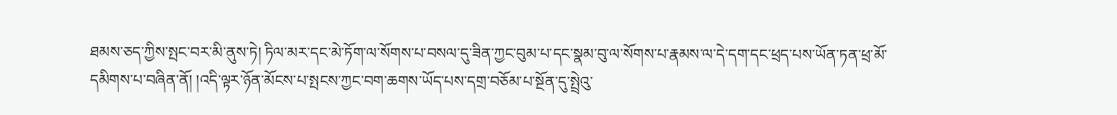ཐམས་ཅད་ཀྱིས་སྤང་བར་མི་ནུས་ཏེ། ཏིལ་མར་དང་མེ་ཏོག་ལ་སོགས་པ་བསལ་དུ་ཟིན་ཀྱང་བུམ་པ་དང་སྣམ་བུ་ལ་སོགས་པ་རྣམས་ལ་དེ་དག་དང་ཕྲད་པས་ཡོན་ཏན་ཕྲ་མོ་དམིགས་པ་བཞིན་ནོ། །འདི་ལྟར་ཉོན་མོངས་པ་སྤངས་ཀྱང་བག་ཆགས་ཡོད་པས་དགྲ་བཅོམ་པ་སྔོན་དུ་སྤྲེའུ་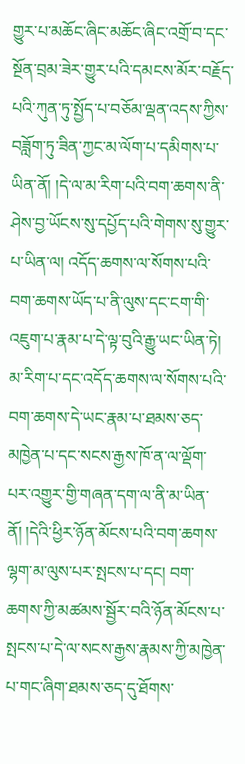གྱུར་པ་མཆོང་ཞིང་མཆོང་ཞིང་འགྲོ་བ་དང་སྔོན་བྲམ་ཟེར་གྱུར་པའི་དམངས་མོར་བརྗོད་པའི་ཀུན་ཏུ་སྤྱོད་པ་བཅོམ་ལྡན་འདས་ཀྱིས་བཟློག་ཏུ་ཟིན་ཀྱང་མ་ལོག་པ་དམིགས་པ་ཡིན་ནོ། །དེ་ལ་མ་རིག་པའི་བག་ཆགས་ནི་ཤེས་བྱ་ཡོངས་སུ་དཔྱོད་པའི་གེགས་སུ་གྱུར་པ་ཡིན་ལ། འདོད་ཆགས་ལ་སོགས་པའི་བག་ཆགས་ཡོད་པ་ནི་ལུས་དང་ངག་གི་འཇུག་པ་རྣམ་པ་དེ་ལྟ་བུའི་རྒྱུ་ཡང་ཡིན་ཏེ། མ་རིག་པ་དང་འདོད་ཆགས་ལ་སོགས་པའི་བག་ཆགས་དེ་ཡང་རྣམ་པ་ཐམས་ཅད་མཁྱེན་པ་དང་སངས་རྒྱས་ཁོ་ན་ལ་ལྡོག་པར་འགྱུར་གྱི་གཞན་དག་ལ་ནི་མ་ཡིན་ནོ། །དེའི་ཕྱིར་ཉོན་མོངས་པའི་བག་ཆགས་ལྷག་མ་ལུས་པར་སྤངས་པ་དང། བག་ཆགས་ཀྱི་མཚམས་སྦྱོར་བའི་ཉོན་མོངས་པ་སྤངས་པ་དེ་ལ་སངས་རྒྱས་རྣམས་ཀྱི་མཁྱེན་པ་གང་ཞིག་ཐམས་ཅད་དུ་ཐོགས་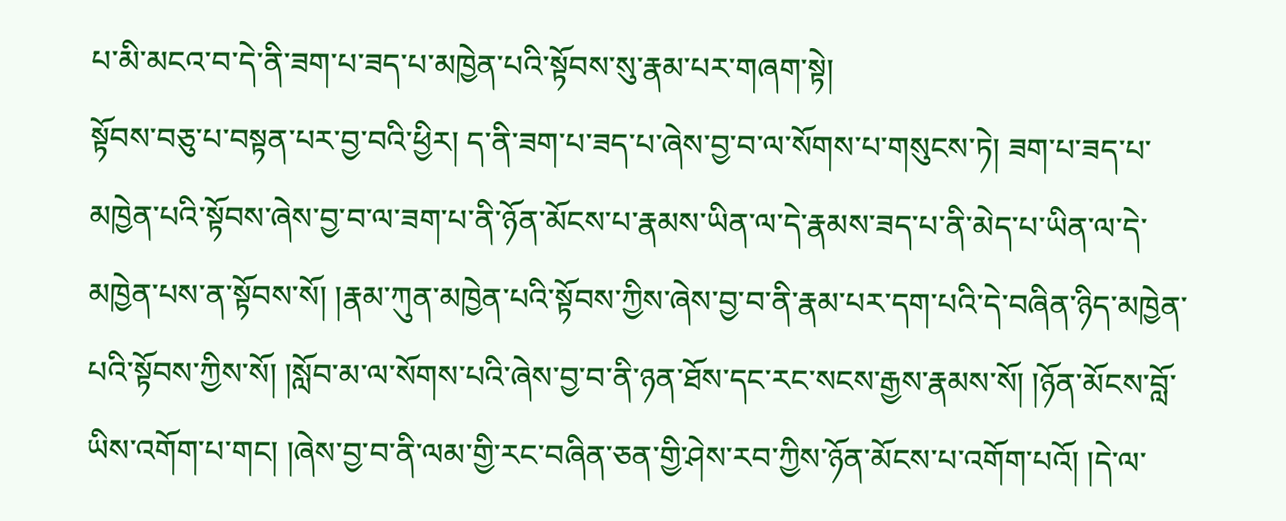པ་མི་མངའ་བ་དེ་ནི་ཟག་པ་ཟད་པ་མཁྱེན་པའི་སྟོབས་སུ་རྣམ་པར་གཞག་སྟེ།
སྟོབས་བཅུ་པ་བསྟན་པར་བྱ་བའི་ཕྱིར། ད་ནི་ཟག་པ་ཟད་པ་ཞེས་བྱ་བ་ལ་སོགས་པ་གསུངས་ཏེ། ཟག་པ་ཟད་པ་མཁྱེན་པའི་སྟོབས་ཞེས་བྱ་བ་ལ་ཟག་པ་ནི་ཉོན་མོངས་པ་རྣམས་ཡིན་ལ་དེ་རྣམས་ཟད་པ་ནི་མེད་པ་ཡིན་ལ་དེ་མཁྱེན་པས་ན་སྟོབས་སོ། །རྣམ་ཀུན་མཁྱེན་པའི་སྟོབས་ཀྱིས་ཞེས་བྱ་བ་ནི་རྣམ་པར་དག་པའི་དེ་བཞིན་ཉིད་མཁྱེན་པའི་སྟོབས་ཀྱིས་སོ། །སློབ་མ་ལ་སོགས་པའི་ཞེས་བྱ་བ་ནི་ཉན་ཐོས་དང་རང་སངས་རྒྱས་རྣམས་སོ། །ཉོན་མོངས་བློ་ཡིས་འགོག་པ་གང། །ཞེས་བྱ་བ་ནི་ལམ་གྱི་རང་བཞིན་ཅན་གྱི་ཤེས་རབ་ཀྱིས་ཉོན་མོངས་པ་འགོག་པའོ། །དེ་ལ་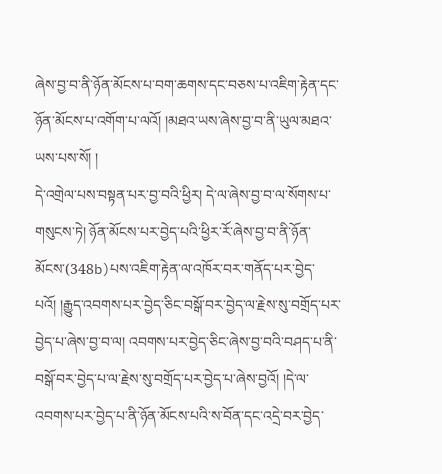ཞེས་བྱ་བ་ནི་ཉོན་མོངས་པ་བག་ཆགས་དང་བཅས་པ་འཇིག་རྟེན་དང་ཉོན་མོངས་པ་འགོག་པ་ལའོ། །མཐའ་ཡས་ཞེས་བྱ་བ་ནི་ཡུལ་མཐའ་ཡས་པས་སོ། །
དེ་འགྲེལ་པས་བསྟན་པར་བྱ་བའི་ཕྱིར། དེ་ལ་ཞེས་བྱ་བ་ལ་སོགས་པ་གསུངས་ཏེ། ཉོན་མོངས་པར་བྱེད་པའི་ཕྱིར་རོ་ཞེས་བྱ་བ་ནི་ཉོན་མོངས་(348b)པས་འཇིག་རྟེན་ལ་འཁོར་བར་གནོད་པར་བྱེད་པའོ། །རྒྱུད་འབགས་པར་བྱེད་ཅིང་བསྒོ་བར་བྱེད་ལ་རྗེས་སུ་བགྲོད་པར་བྱེད་པ་ཞེས་བྱ་བ་ལ། འབགས་པར་བྱེད་ཅིང་ཞེས་བྱ་བའི་བཤད་པ་ནི་བསྒོ་བར་བྱེད་པ་ལ་རྗེས་སུ་བགྲོད་པར་བྱེད་པ་ཞེས་བྱའོ། །དེ་ལ་འབགས་པར་བྱེད་པ་ནི་ཉོན་མོངས་པའི་ས་བོན་དང་འདྲེ་བར་བྱེད་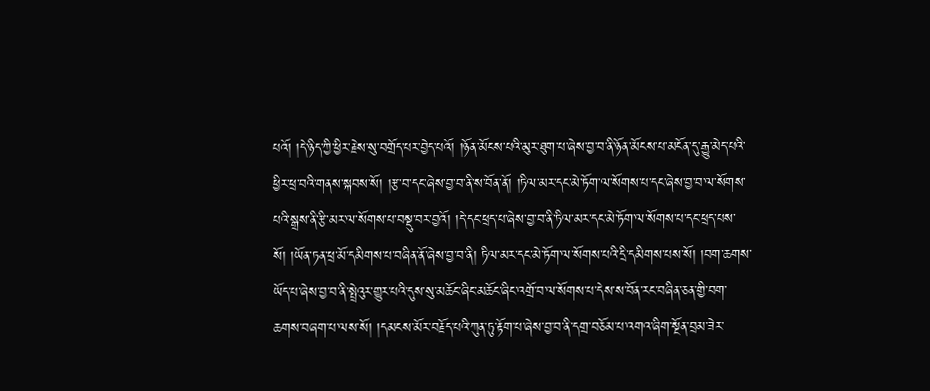པའོ། །དེ་ཉིད་ཀྱི་ཕྱིར་རྗེས་སུ་བགྲོད་པར་བྱེད་པའོ། །ཉོན་མོངས་པའི་མུར་ཐུག་པ་ཞེས་བྱ་བ་ནི་ཉོན་མོངས་པ་མངོན་དུ་རྒྱུ་མེད་པའི་ཕྱིར་ཕྲ་བའི་གནས་སྐབས་སོ། །རྩ་བ་དང་ཞེས་བྱ་བ་ནི་ས་བོན་ནོ། །ཏིལ་མར་དང་མེ་ཏོག་ལ་སོགས་པ་དང་ཞེས་བྱ་བ་ལ་སོགས་པའི་སྒྲས་ནི་རྩི་མར་ལ་སོགས་པ་བསྡུ་བར་བྱའོ། །དེ་དང་ཕྲད་པ་ཞེས་བྱ་བ་ནི་ཏིལ་མར་དང་མེ་ཏོག་ལ་སོགས་པ་དང་ཕྲད་པས་སོ། །ཡོན་ཏན་ཕྲ་མོ་དམིགས་པ་བཞིན་ནོ་ཞེས་བྱ་བ་ནི། ཏིལ་མར་དང་མེ་ཏོག་ལ་སོགས་པའི་དྲི་དམིགས་པས་སོ། །བག་ཆགས་ཡོད་པ་ཞེས་བྱ་བ་ནི་སྤྲེའུར་གྱུར་པའི་དུས་སུ་མཆོང་ཞིང་མཆོང་ཞིང་འགྲོ་བ་ལ་སོགས་པ་དེས་ས་བོན་རང་བཞིན་ཅན་གྱི་བག་ཆགས་བཞག་པ་ལས་སོ། །དམངས་མོར་བརྗོད་པའི་ཀུན་ཏུ་རྟོག་པ་ཞེས་བྱ་བ་ནི་དགྲ་བཅོམ་པ་འགའ་ཞིག་སྔོན་བྲམ་ཟེར་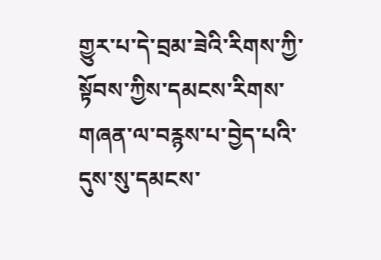གྱུར་པ་དེ་བྲམ་ཟེའི་རིགས་ཀྱི་སྟོབས་ཀྱིས་དམངས་རིགས་གཞན་ལ་བརྙས་པ་བྱེད་པའི་དུས་སུ་དམངས་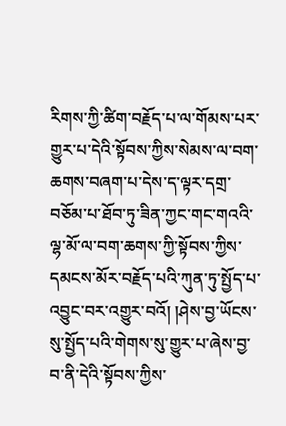རིགས་ཀྱི་ཚིག་བརྗོད་པ་ལ་གོམས་པར་གྱུར་པ་དེའི་སྟོབས་ཀྱིས་སེམས་ལ་བག་ཆགས་བཞག་པ་དེས་ད་ལྟར་དགྲ་བཅོམ་པ་ཐོབ་ཏུ་ཟིན་ཀྱང་གང་གའའི་ལྷ་མོ་ལ་བག་ཆགས་ཀྱི་སྟོབས་ཀྱིས་དམངས་མོར་བརྗོད་པའི་ཀུན་ཏུ་སྤྱོད་པ་འབྱུང་བར་འགྱུར་བའོ། །ཤེས་བྱ་ཡོངས་སུ་སྤྱོད་པའི་གེགས་སུ་གྱུར་པ་ཞེས་བྱ་བ་ནི་དེའི་སྟོབས་ཀྱིས་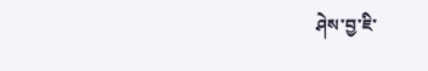ཤེས་བྱ་ཇི་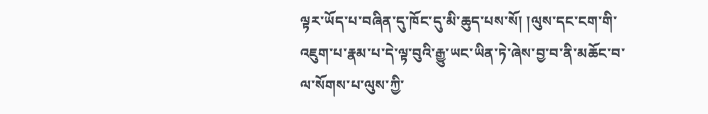ལྟར་ཡོད་པ་བཞིན་དུ་ཁོང་དུ་མི་ཆུད་པས་སོ། །ལུས་དང་ངག་གི་འཇུག་པ་རྣམ་པ་དེ་ལྟ་བུའི་རྒྱུ་ཡང་ཡིན་ཏེ་ཞེས་བྱ་བ་ནི་མཆོང་བ་ལ་སོགས་པ་ལུས་ཀྱི་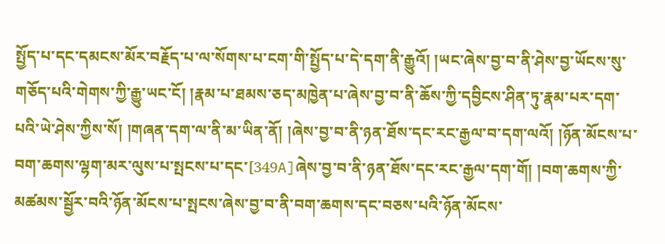སྤྱོད་པ་དང་དམངས་མོར་བརྗོད་པ་ལ་སོགས་པ་ངག་གི་སྤྱོད་པ་དེ་དག་ནི་རྒྱུའོ། །ཡང་ཞེས་བྱ་བ་ནི་ཤེས་བྱ་ཡོངས་སུ་གཅོད་པའི་གེགས་ཀྱི་རྒྱུ་ཡང་ངོ། །རྣམ་པ་ཐམས་ཅད་མཁྱེན་པ་ཞེས་བྱ་བ་ནི་ཆོས་ཀྱི་དབྱིངས་ཤིན་ཏུ་རྣམ་པར་དག་པའི་ཡེ་ཤེས་ཀྱིས་སོ། །གཞན་དག་ལ་ནི་མ་ཡིན་ནོ། །ཞེས་བྱ་བ་ནི་ཉན་ཐོས་དང་རང་རྒྱལ་བ་དག་ལའོ། །ཉོན་མོངས་པ་བག་ཆགས་ལྷག་མར་ལུས་པ་སྤངས་པ་དང་[349A]ཞེས་བྱ་བ་ནི་ཉན་ཐོས་དང་རང་རྒྱལ་དག་གོ། །བག་ཆགས་ཀྱི་མཚམས་སྦྱོར་བའི་ཉོན་མོངས་པ་སྤངས་ཞེས་བྱ་བ་ནི་བག་ཆགས་དང་བཅས་པའི་ཉོན་མོངས་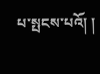པ་སྤངས་པའོ། །